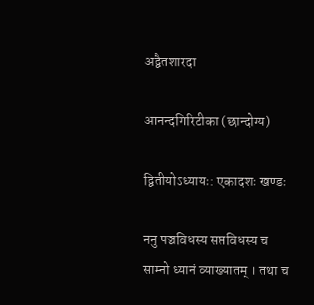अद्वैतशारदा

आनन्दगिरिटीका (छान्दोग्य)

द्वितीयोऽध्यायः: एकादशः खण्डः

ननु पञ्चविधस्य सप्तविधस्य च साम्नो ध्यानं व्याख्यातम् । तथा च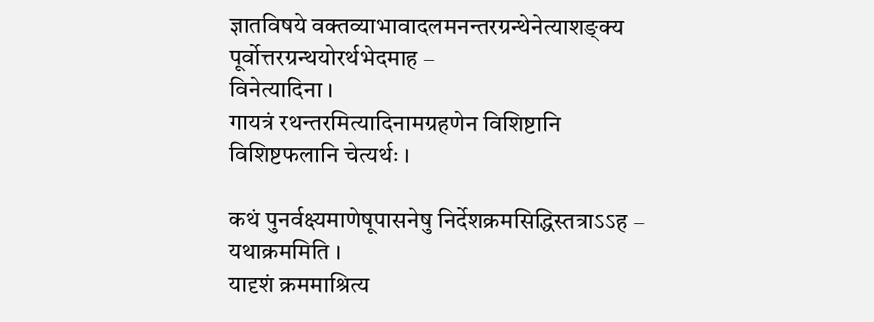ज्ञातविषये वक्तव्याभावादलमनन्तरग्रन्थेनेत्याशङ्क्य पूर्वोत्तरग्रन्थयोरर्थभेदमाह –
विनेत्यादिना ।
गायत्रं रथन्तरमित्यादिनामग्रहणेन विशिष्टानि विशिष्टफलानि चेत्यर्थः ।

कथं पुनर्वक्ष्यमाणेषूपासनेषु निर्देशक्रमसिद्धिस्तत्राऽऽह –
यथाक्रममिति ।
यादृशं क्रममाश्रित्य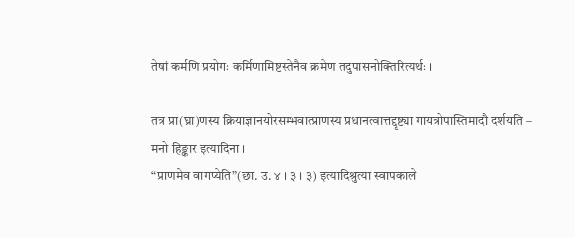तेषां कर्मणि प्रयोगः कर्मिणामिष्टस्तेनैव क्रमेण तदुपासनोक्तिरित्यर्थः ।

तत्र प्रा(घ्रा)णस्य क्रियाज्ञानयोरसम्भवात्प्राणस्य प्रधानत्वात्तद्दृष्ट्या गायत्रोपास्तिमादौ दर्शयति –
मनो हिङ्कार इत्यादिना ।
“प्राणमेव वागप्येति”(छा. उ. ४ । ३ । ३) इत्यादिश्रुत्या स्वापकाले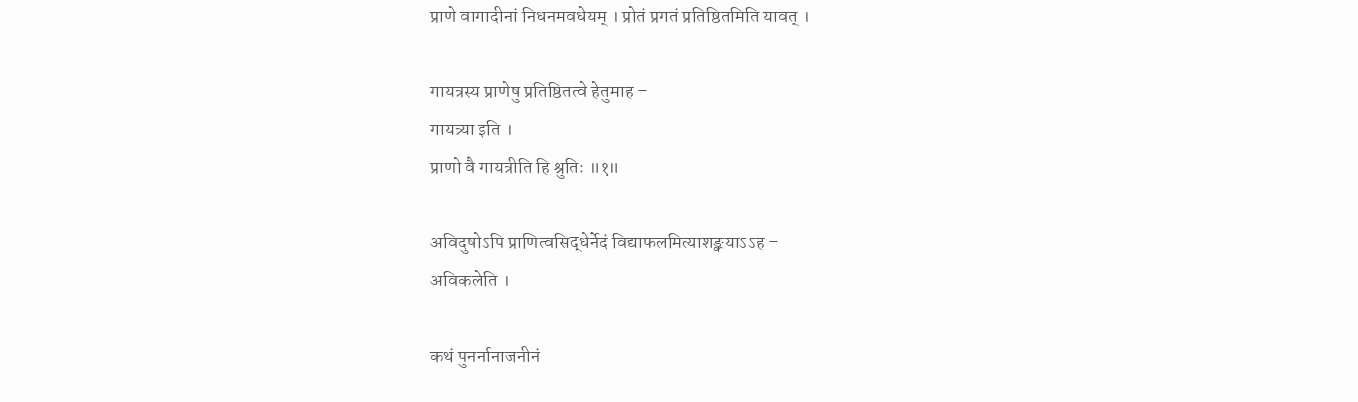प्राणे वागादीनां निधनमवधेयम् । प्रोतं प्रगतं प्रतिष्ठितमिति यावत् ।

गायत्रस्य प्राणेषु प्रतिष्ठितत्वे हेतुमाह –
गायत्र्या इति ।
प्राणो वै गायत्रीति हि श्रुतिः ॥१॥

अविदुषोऽपि प्राणित्वसिद्धेर्नेदं विद्याफलमित्याशङ्क्याऽऽह –
अविकलेति ।

कथं पुनर्नानाजनीनं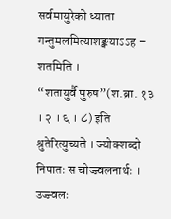सर्वमायुरेको ध्याता गन्तुमलमित्याशङ्क्याऽऽह –
शतमिति ।
“शतायुर्वै पुरुष”(श.ब्रा. १३ । २ । ६ । ८) इति श्रुतेरित्युच्यते । ज्योक्शब्दो निपातः स चोज्ज्वलनार्थः । उज्ज्वलः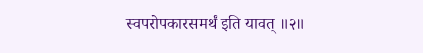स्वपरोपकारसमर्थं इति यावत् ॥२॥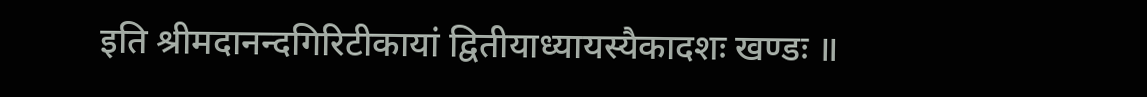इति श्रीमदानन्दगिरिटीकायां द्वितीयाध्यायस्यैकादशः खण्डः ॥